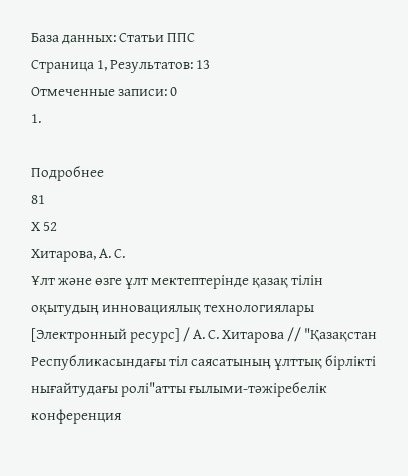База данных: Статьи ППС
Страница 1, Результатов: 13
Отмеченные записи: 0
1.

Подробнее
81
Х 52
Хитарова, А. С.
Ұлт және өзге ұлт мектептерінде қазақ тілін оқытудың инновациялық технологиялары [Электронный ресурс] / А. С. Хитарова // "Қазақстан Республикасындағы тіл саясатының ұлттық бірлікті нығайтудағы ролі"атты ғылыми-тәжіребелік конференция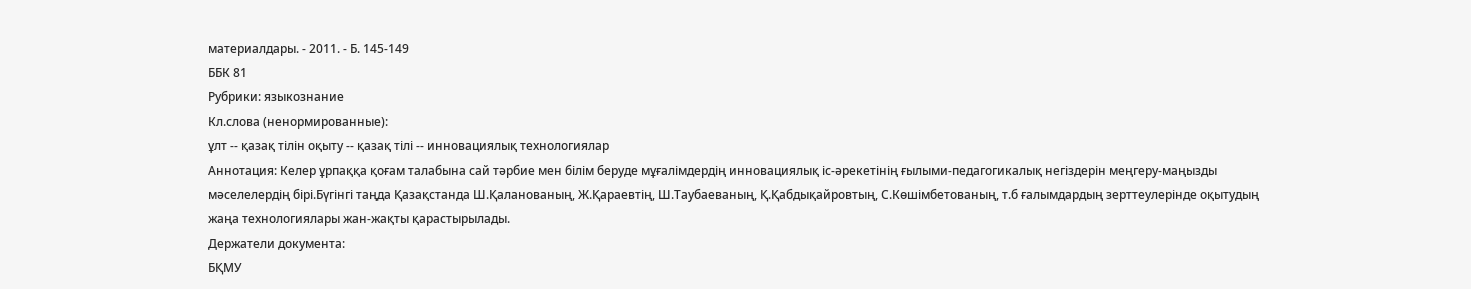материалдары. - 2011. - Б. 145-149
ББК 81
Рубрики: языкознание
Кл.слова (ненормированные):
ұлт -- қазақ тілін оқыту -- қазақ тілі -- инновациялық технологиялар
Аннотация: Келер ұрпаққа қоғам талабына сай тәрбие мен білім беруде мұғалімдердің инновациялық іс-әрекетінің ғылыми-педагогикалық негіздерін меңгеру-маңызды мәселелердің бірі.Бүгінгі таңда Қазақстанда Ш.Қаланованың, Ж.Қараевтің, Ш.Таубаеваның, Қ.Қабдықайровтың, С.Көшімбетованың, т.б ғалымдардың зерттеулерінде оқытудың жаңа технологиялары жан-жақты қарастырылады.
Держатели документа:
БҚМУ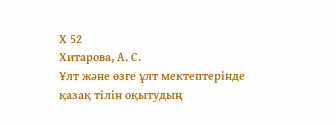Х 52
Хитарова, А. С.
Ұлт және өзге ұлт мектептерінде қазақ тілін оқытудың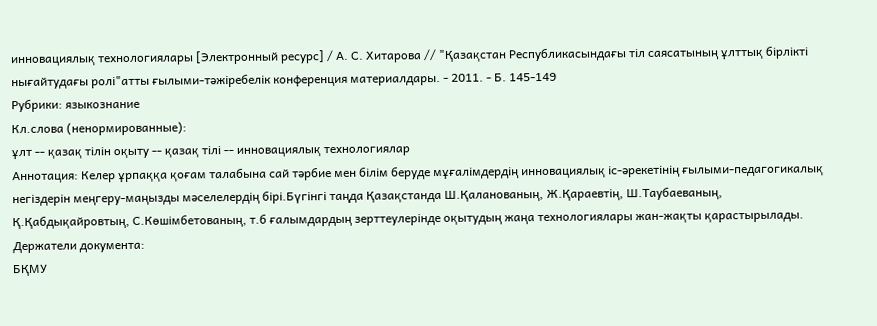инновациялық технологиялары [Электронный ресурс] / А. С. Хитарова // "Қазақстан Республикасындағы тіл саясатының ұлттық бірлікті нығайтудағы ролі"атты ғылыми-тәжіребелік конференция материалдары. - 2011. - Б. 145-149
Рубрики: языкознание
Кл.слова (ненормированные):
ұлт -- қазақ тілін оқыту -- қазақ тілі -- инновациялық технологиялар
Аннотация: Келер ұрпаққа қоғам талабына сай тәрбие мен білім беруде мұғалімдердің инновациялық іс-әрекетінің ғылыми-педагогикалық негіздерін меңгеру-маңызды мәселелердің бірі.Бүгінгі таңда Қазақстанда Ш.Қаланованың, Ж.Қараевтің, Ш.Таубаеваның, Қ.Қабдықайровтың, С.Көшімбетованың, т.б ғалымдардың зерттеулерінде оқытудың жаңа технологиялары жан-жақты қарастырылады.
Держатели документа:
БҚМУ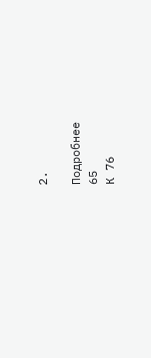2.

Подробнее
65
К 76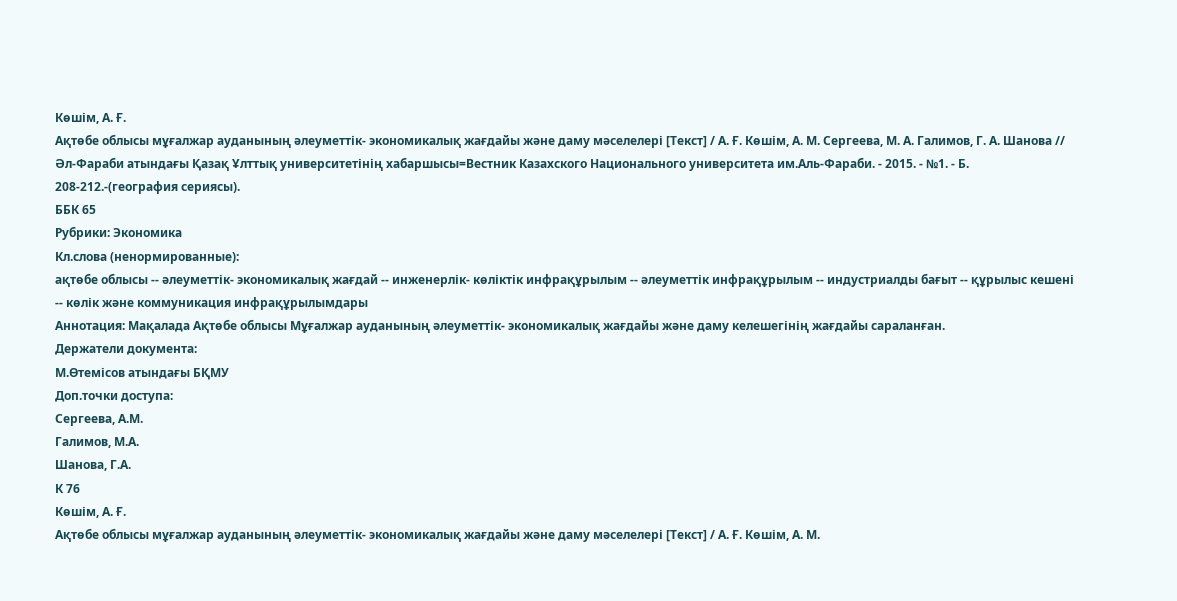Көшім, А. Ғ.
Ақтөбе облысы мұғалжар ауданының әлеуметтік- экономикалық жағдайы және даму мәселелері [Текст] / А. Ғ. Көшім, А. М. Сергеева, М. А. Галимов, Г. А. Шанова // Әл-Фараби атындағы Қазақ Ұлттық университетінің хабаршысы=Вестник Казахского Национального университета им.Аль-Фараби. - 2015. - №1. - Б. 208-212.-(география сериясы).
ББК 65
Рубрики: Экономика
Кл.слова (ненормированные):
ақтөбе облысы -- әлеуметтік- экономикалық жағдай -- инженерлік- көліктік инфрақұрылым -- әлеуметтік инфрақұрылым -- индустриалды бағыт -- құрылыс кешені -- көлік және коммуникация инфрақұрылымдары
Аннотация: Мақалада Ақтөбе облысы Мұғалжар ауданының әлеуметтік- экономикалық жағдайы және даму келешегінің жағдайы сараланған.
Держатели документа:
М.Өтемісов атындағы БҚМУ
Доп.точки доступа:
Сергеева, А.М.
Галимов, М.А.
Шанова, Г.А.
К 76
Көшім, А. Ғ.
Ақтөбе облысы мұғалжар ауданының әлеуметтік- экономикалық жағдайы және даму мәселелері [Текст] / А. Ғ. Көшім, А. М.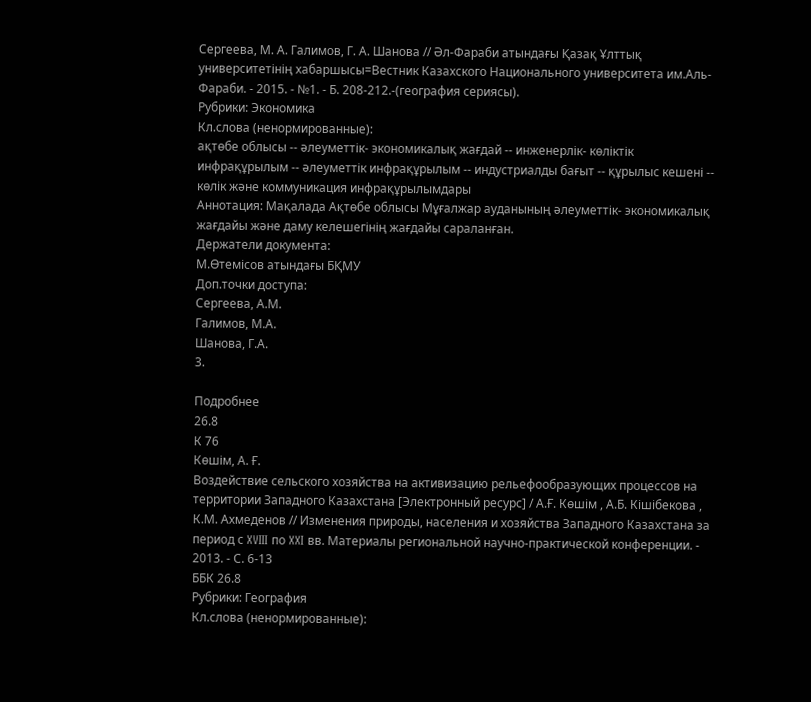Сергеева, М. А. Галимов, Г. А. Шанова // Әл-Фараби атындағы Қазақ Ұлттық университетінің хабаршысы=Вестник Казахского Национального университета им.Аль-Фараби. - 2015. - №1. - Б. 208-212.-(география сериясы).
Рубрики: Экономика
Кл.слова (ненормированные):
ақтөбе облысы -- әлеуметтік- экономикалық жағдай -- инженерлік- көліктік инфрақұрылым -- әлеуметтік инфрақұрылым -- индустриалды бағыт -- құрылыс кешені -- көлік және коммуникация инфрақұрылымдары
Аннотация: Мақалада Ақтөбе облысы Мұғалжар ауданының әлеуметтік- экономикалық жағдайы және даму келешегінің жағдайы сараланған.
Держатели документа:
М.Өтемісов атындағы БҚМУ
Доп.точки доступа:
Сергеева, А.М.
Галимов, М.А.
Шанова, Г.А.
3.

Подробнее
26.8
К 76
Көшім, А. Ғ.
Воздействие сельского хозяйства на активизацию рельефообразующих процессов на территории Западного Казахстана [Электронный ресурс] / А.Ғ. Көшім , А.Б. Кішібекова , К.М. Ахмеденов // Изменения природы, населения и хозяйства Западного Казахстана за период с XVIII по XXI вв. Материалы региональной научно-практической конференции. - 2013. - С. 6-13
ББК 26.8
Рубрики: География
Кл.слова (ненормированные):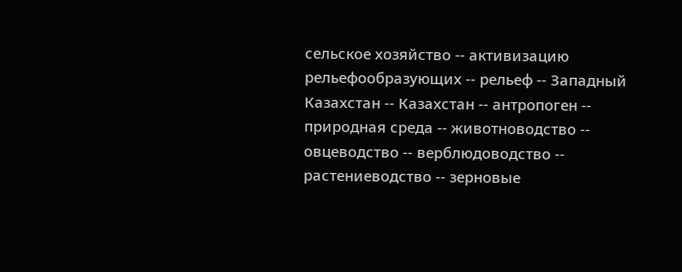сельское хозяйство -- активизацию рельефообразующих -- рельеф -- Западный Казахстан -- Казахстан -- антропоген -- природная среда -- животноводство -- овцеводство -- верблюдоводство -- растениеводство -- зерновые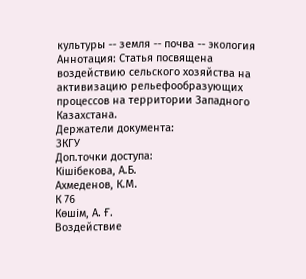культуры -- земля -- почва -- экология
Аннотация: Статья посвящена воздействию сельского хозяйства на активизацию рельефообразующих процессов на территории Западного Казахстана.
Держатели документа:
ЗКГУ
Доп.точки доступа:
Кішібекова, А.Б.
Ахмеденов, К.М.
К 76
Көшім, А. Ғ.
Воздействие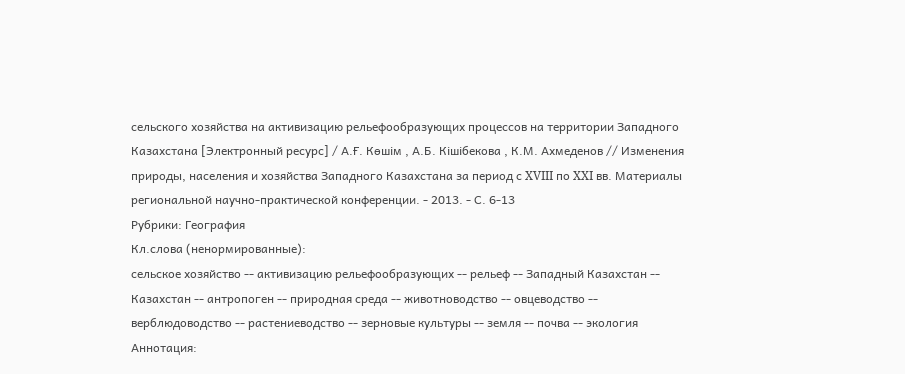сельского хозяйства на активизацию рельефообразующих процессов на территории Западного Казахстана [Электронный ресурс] / А.Ғ. Көшім , А.Б. Кішібекова , К.М. Ахмеденов // Изменения природы, населения и хозяйства Западного Казахстана за период с XVIII по XXI вв. Материалы региональной научно-практической конференции. - 2013. - С. 6-13
Рубрики: География
Кл.слова (ненормированные):
сельское хозяйство -- активизацию рельефообразующих -- рельеф -- Западный Казахстан -- Казахстан -- антропоген -- природная среда -- животноводство -- овцеводство -- верблюдоводство -- растениеводство -- зерновые культуры -- земля -- почва -- экология
Аннотация: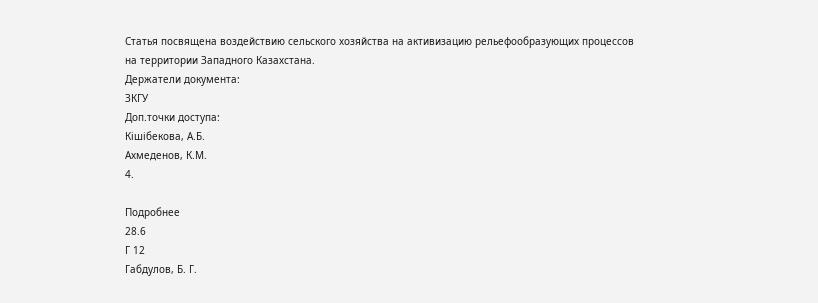Статья посвящена воздействию сельского хозяйства на активизацию рельефообразующих процессов на территории Западного Казахстана.
Держатели документа:
ЗКГУ
Доп.точки доступа:
Кішібекова, А.Б.
Ахмеденов, К.М.
4.

Подробнее
28.6
Г 12
Габдулов, Б. Г.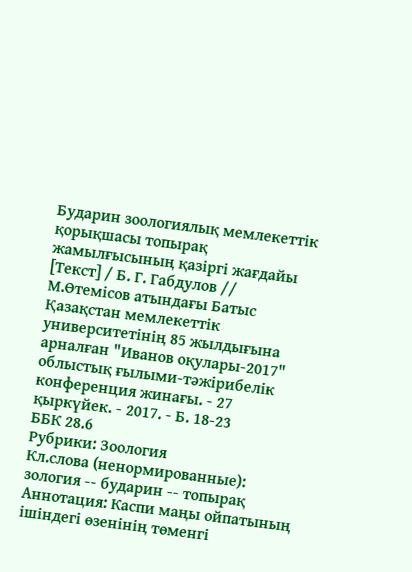Бударин зоологиялық мемлекеттік қорықшасы топырақ жамылғысының қазіргі жағдайы [Текст] / Б. Г. Габдулов // М.Өтемісов атындағы Батыс Қазақстан мемлекеттік университетінің 85 жылдығына арналған "Иванов оқулары-2017" облыстық ғылыми-тәжірибелік конференция жинағы. - 27 қыркүйек. - 2017. - Б. 18-23
ББК 28.6
Рубрики: Зоология
Кл.слова (ненормированные):
зология -- бударин -- топырақ
Аннотация: Каспи маңы ойпатының ішіндегі өзенінің төменгі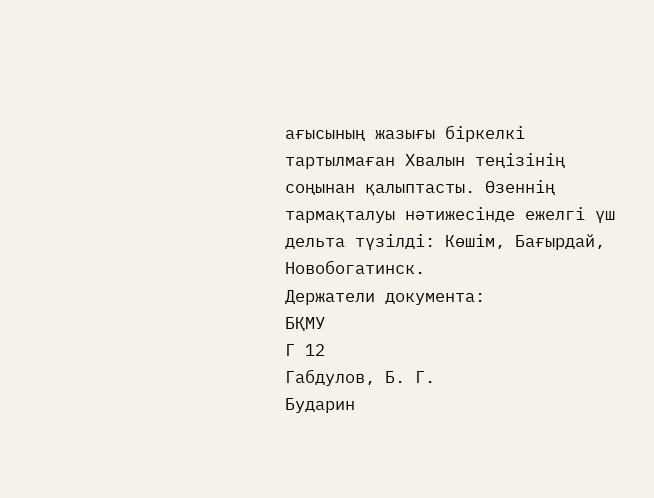ағысының жазығы біркелкі тартылмаған Хвалын теңізінің соңынан қалыптасты. Өзеннің тармақталуы нәтижесінде ежелгі үш дельта түзілді: Көшім, Бағырдай, Новобогатинск.
Держатели документа:
БҚМУ
Г 12
Габдулов, Б. Г.
Бударин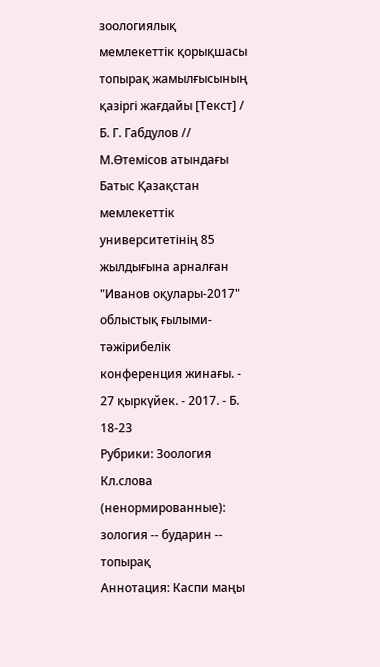зоологиялық мемлекеттік қорықшасы топырақ жамылғысының қазіргі жағдайы [Текст] / Б. Г. Габдулов // М.Өтемісов атындағы Батыс Қазақстан мемлекеттік университетінің 85 жылдығына арналған "Иванов оқулары-2017" облыстық ғылыми-тәжірибелік конференция жинағы. - 27 қыркүйек. - 2017. - Б. 18-23
Рубрики: Зоология
Кл.слова (ненормированные):
зология -- бударин -- топырақ
Аннотация: Каспи маңы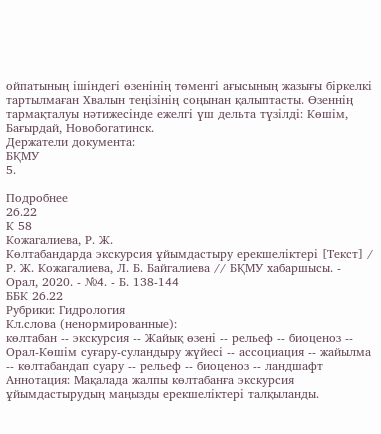ойпатының ішіндегі өзенінің төменгі ағысының жазығы біркелкі тартылмаған Хвалын теңізінің соңынан қалыптасты. Өзеннің тармақталуы нәтижесінде ежелгі үш дельта түзілді: Көшім, Бағырдай, Новобогатинск.
Держатели документа:
БҚМУ
5.

Подробнее
26.22
К 58
Кожагалиева, Р. Ж.
Көлтабандарда экскурсия ұйымдастыру ерекшеліктері [Текст] / Р. Ж. Кожагалиева, Л. Б. Байгалиева // БҚМУ хабаршысы. - Орал, 2020. - №4. - Б. 138-144
ББК 26.22
Рубрики: Гидрология
Кл.слова (ненормированные):
көлтабан -- экскурсия -- Жайық өзені -- рельеф -- биоценоз -- Орал-Көшім суғару-суландыру жүйесі -- ассоциация -- жайылма -- көлтабандап суару -- рельеф -- биоценоз -- ландшафт
Аннотация: Мақалада жалпы көлтабанға экскурсия ұйымдастырудың маңызды ерекшеліктері талқыланды.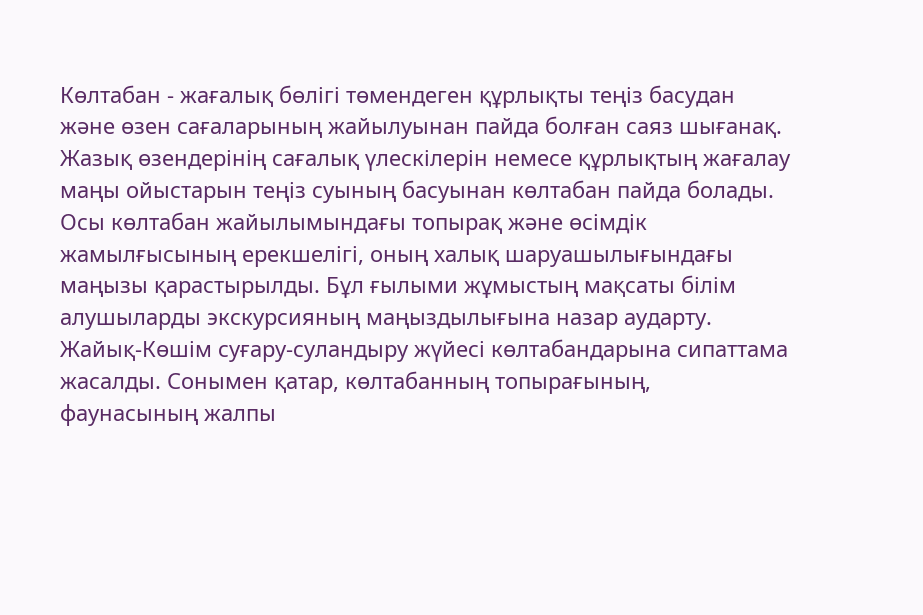Көлтабан - жағалық бөлігі төмендеген құрлықты теңіз басудан және өзен сағаларының жайылуынан пайда болған саяз шығанақ. Жазық өзендерінің сағалық үлескілерін немесе құрлықтың жағалау маңы ойыстарын теңіз суының басуынан көлтабан пайда болады. Осы көлтабан жайылымындағы топырақ және өсімдік жамылғысының ерекшелігі, оның халық шаруашылығындағы маңызы қарастырылды. Бұл ғылыми жұмыстың мақсаты білім алушыларды экскурсияның маңыздылығына назар аударту. Жайық-Көшім суғару-суландыру жүйесі көлтабандарына сипаттама жасалды. Сонымен қатар, көлтабанның топырағының, фаунасының жалпы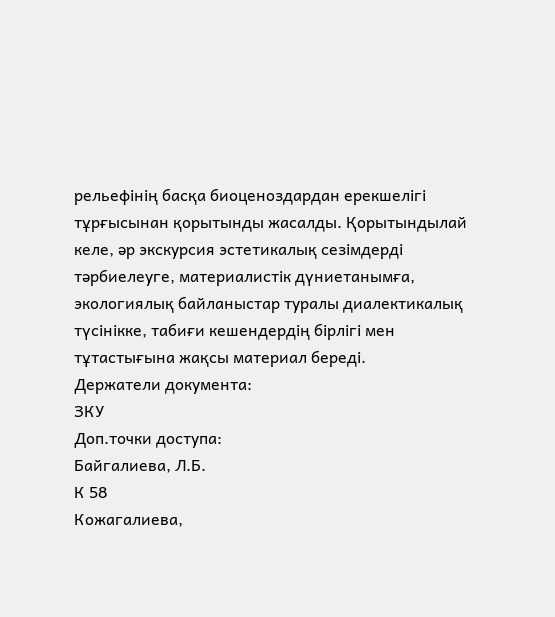рельефінің басқа биоценоздардан ерекшелігі тұрғысынан қорытынды жасалды. Қорытындылай келе, әр экскурсия эстетикалық сезімдерді тәрбиелеуге, материалистік дүниетанымға, экологиялық байланыстар туралы диалектикалық түсінікке, табиғи кешендердің бірлігі мен тұтастығына жақсы материал береді.
Держатели документа:
ЗКУ
Доп.точки доступа:
Байгалиева, Л.Б.
К 58
Кожагалиева,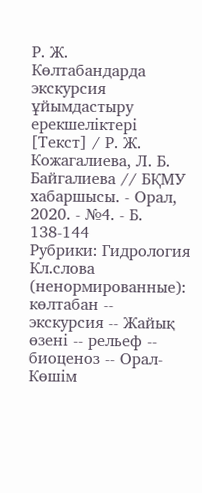Р. Ж.
Көлтабандарда экскурсия ұйымдастыру ерекшеліктері [Текст] / Р. Ж. Кожагалиева, Л. Б. Байгалиева // БҚМУ хабаршысы. - Орал, 2020. - №4. - Б. 138-144
Рубрики: Гидрология
Кл.слова (ненормированные):
көлтабан -- экскурсия -- Жайық өзені -- рельеф -- биоценоз -- Орал-Көшім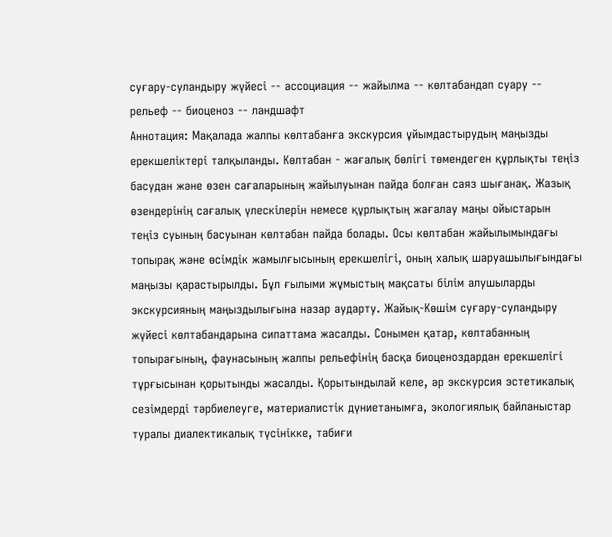суғару-суландыру жүйесі -- ассоциация -- жайылма -- көлтабандап суару -- рельеф -- биоценоз -- ландшафт
Аннотация: Мақалада жалпы көлтабанға экскурсия ұйымдастырудың маңызды ерекшеліктері талқыланды. Көлтабан - жағалық бөлігі төмендеген құрлықты теңіз басудан және өзен сағаларының жайылуынан пайда болған саяз шығанақ. Жазық өзендерінің сағалық үлескілерін немесе құрлықтың жағалау маңы ойыстарын теңіз суының басуынан көлтабан пайда болады. Осы көлтабан жайылымындағы топырақ және өсімдік жамылғысының ерекшелігі, оның халық шаруашылығындағы маңызы қарастырылды. Бұл ғылыми жұмыстың мақсаты білім алушыларды экскурсияның маңыздылығына назар аударту. Жайық-Көшім суғару-суландыру жүйесі көлтабандарына сипаттама жасалды. Сонымен қатар, көлтабанның топырағының, фаунасының жалпы рельефінің басқа биоценоздардан ерекшелігі тұрғысынан қорытынды жасалды. Қорытындылай келе, әр экскурсия эстетикалық сезімдерді тәрбиелеуге, материалистік дүниетанымға, экологиялық байланыстар туралы диалектикалық түсінікке, табиғи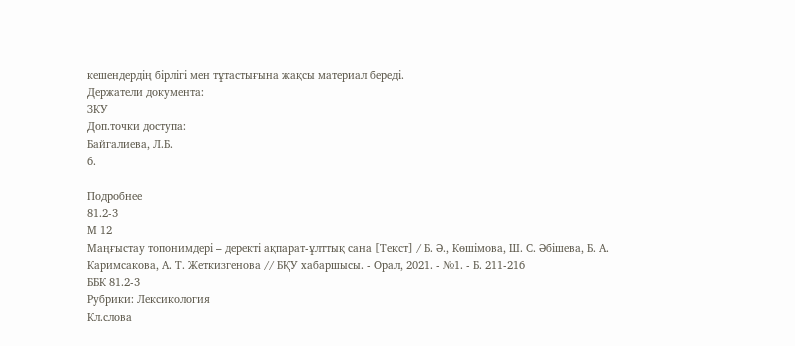кешендердің бірлігі мен тұтастығына жақсы материал береді.
Держатели документа:
ЗКУ
Доп.точки доступа:
Байгалиева, Л.Б.
6.

Подробнее
81.2-3
М 12
Маңғыстау топонимдері – деректі ақпарат-ұлттық сана [Текст] / Б. Ә., Көшімова, Ш. С. Әбішева, Б. А. Каримсакова, А. Т. Жеткизгенова // БҚУ хабаршысы. - Орал, 2021. - №1. - Б. 211-216
ББК 81.2-3
Рубрики: Лексикология
Кл.слова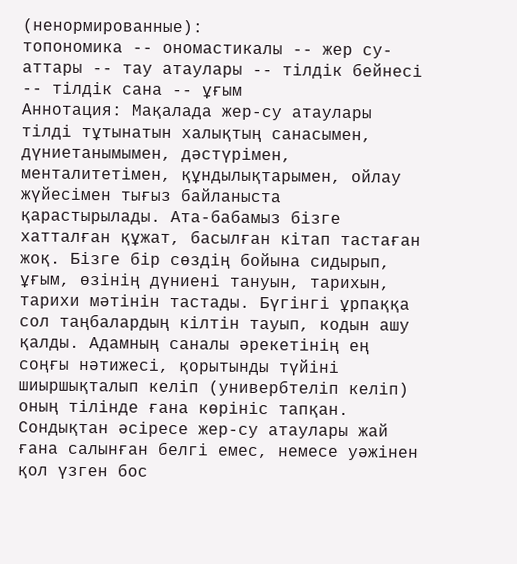(ненормированные):
топономика -- ономастикалы -- жер су-аттары -- тау атаулары -- тілдік бейнесі -- тілдік сана -- ұғым
Аннотация: Мақалада жер-су атаулары тілді тұтынатын халықтың санасымен, дүниетанымымен, дәстүрімен, менталитетімен, құндылықтарымен, ойлау жүйесімен тығыз байланыста қарастырылады. Ата-бабамыз бізге хатталған құжат, басылған кітап тастаған жоқ. Бізге бір сөздің бойына сидырып, ұғым, өзінің дүниені тануын, тарихын, тарихи мәтінін тастады. Бүгінгі ұрпаққа сол таңбалардың кілтін тауып, кодын ашу қалды. Адамның саналы әрекетінің ең соңғы нәтижесі, қорытынды түйіні шиыршықталып келіп (универбтеліп келіп) оның тілінде ғана көрініс тапқан. Сондықтан әсіресе жер-су атаулары жай ғана салынған белгі емес, немесе уәжінен қол үзген бос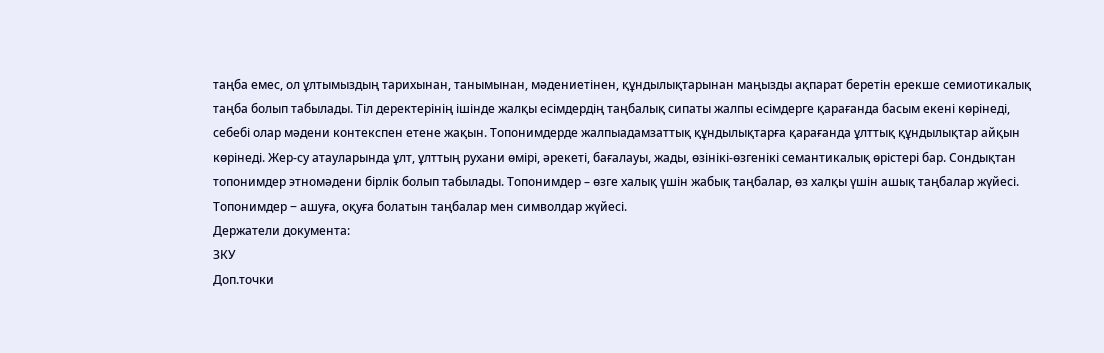таңба емес, ол ұлтымыздың тарихынан, танымынан, мәдениетінен, құндылықтарынан маңызды ақпарат беретін ерекше семиотикалық таңба болып табылады. Тіл деректерінің ішінде жалқы есімдердің таңбалық сипаты жалпы есімдерге қарағанда басым екені көрінеді, себебі олар мәдени контекспен етене жақын. Топонимдерде жалпыадамзаттық құндылықтарға қарағанда ұлттық құндылықтар айқын көрінеді. Жер-су атауларында ұлт, ұлттың рухани өмірі, әрекеті, бағалауы, жады, өзінікі-өзгенікі семантикалық өрістері бар. Сондықтан топонимдер этномәдени бірлік болып табылады. Топонимдер – өзге халық үшін жабық таңбалар, өз халқы үшін ашық таңбалар жүйесі. Топонимдер ‒ ашуға, оқуға болатын таңбалар мен символдар жүйесі.
Держатели документа:
ЗКУ
Доп.точки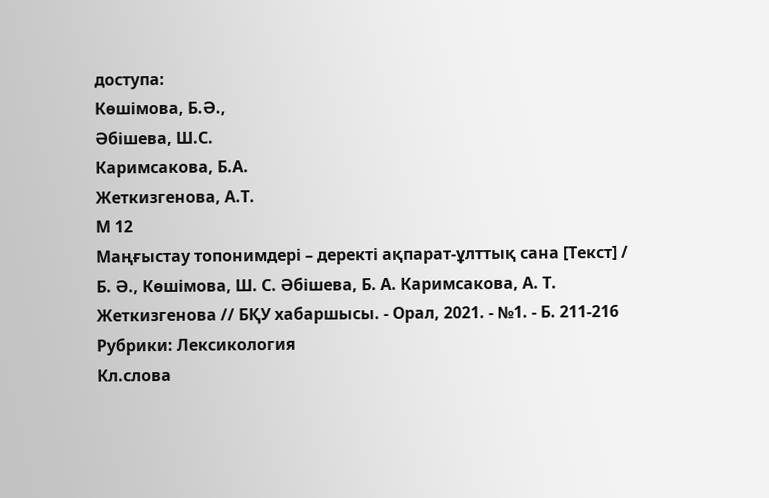доступа:
Көшімова, Б.Ә.,
Әбішева, Ш.С.
Каримсакова, Б.А.
Жеткизгенова, А.Т.
М 12
Маңғыстау топонимдері – деректі ақпарат-ұлттық сана [Текст] / Б. Ә., Көшімова, Ш. С. Әбішева, Б. А. Каримсакова, А. Т. Жеткизгенова // БҚУ хабаршысы. - Орал, 2021. - №1. - Б. 211-216
Рубрики: Лексикология
Кл.слова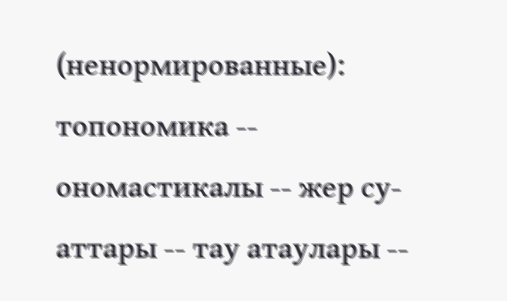(ненормированные):
топономика -- ономастикалы -- жер су-аттары -- тау атаулары --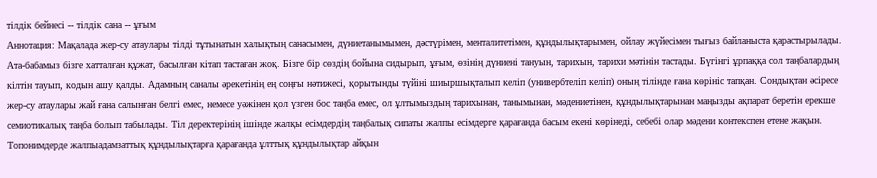тілдік бейнесі -- тілдік сана -- ұғым
Аннотация: Мақалада жер-су атаулары тілді тұтынатын халықтың санасымен, дүниетанымымен, дәстүрімен, менталитетімен, құндылықтарымен, ойлау жүйесімен тығыз байланыста қарастырылады. Ата-бабамыз бізге хатталған құжат, басылған кітап тастаған жоқ. Бізге бір сөздің бойына сидырып, ұғым, өзінің дүниені тануын, тарихын, тарихи мәтінін тастады. Бүгінгі ұрпаққа сол таңбалардың кілтін тауып, кодын ашу қалды. Адамның саналы әрекетінің ең соңғы нәтижесі, қорытынды түйіні шиыршықталып келіп (универбтеліп келіп) оның тілінде ғана көрініс тапқан. Сондықтан әсіресе жер-су атаулары жай ғана салынған белгі емес, немесе уәжінен қол үзген бос таңба емес, ол ұлтымыздың тарихынан, танымынан, мәдениетінен, құндылықтарынан маңызды ақпарат беретін ерекше семиотикалық таңба болып табылады. Тіл деректерінің ішінде жалқы есімдердің таңбалық сипаты жалпы есімдерге қарағанда басым екені көрінеді, себебі олар мәдени контекспен етене жақын. Топонимдерде жалпыадамзаттық құндылықтарға қарағанда ұлттық құндылықтар айқын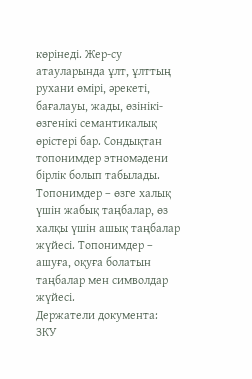көрінеді. Жер-су атауларында ұлт, ұлттың рухани өмірі, әрекеті, бағалауы, жады, өзінікі-өзгенікі семантикалық өрістері бар. Сондықтан топонимдер этномәдени бірлік болып табылады. Топонимдер – өзге халық үшін жабық таңбалар, өз халқы үшін ашық таңбалар жүйесі. Топонимдер ‒ ашуға, оқуға болатын таңбалар мен символдар жүйесі.
Держатели документа:
ЗКУ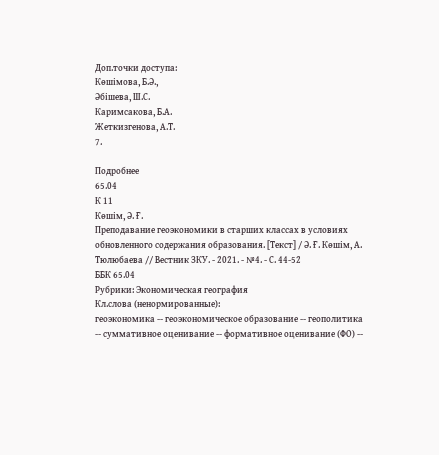Доп.точки доступа:
Көшімова, Б.Ә.,
Әбішева, Ш.С.
Каримсакова, Б.А.
Жеткизгенова, А.Т.
7.

Подробнее
65.04
К 11
Көшім, Ә. Ғ.
Преподавание геоэкономики в старших классах в условиях обновленного содержания образования. [Текст] / Ә. Ғ. Көшім, А. Тюлюбаева // Вестник ЗКУ. - 2021. - №4. - С. 44-52
ББК 65.04
Рубрики: Экономическая география
Кл.слова (ненормированные):
геоэкономика -- геоэкономическое образование -- геополитика -- суммативное оценивание -- формативное оценивание (ФО) --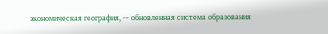экономическая география, -- обновленная система образования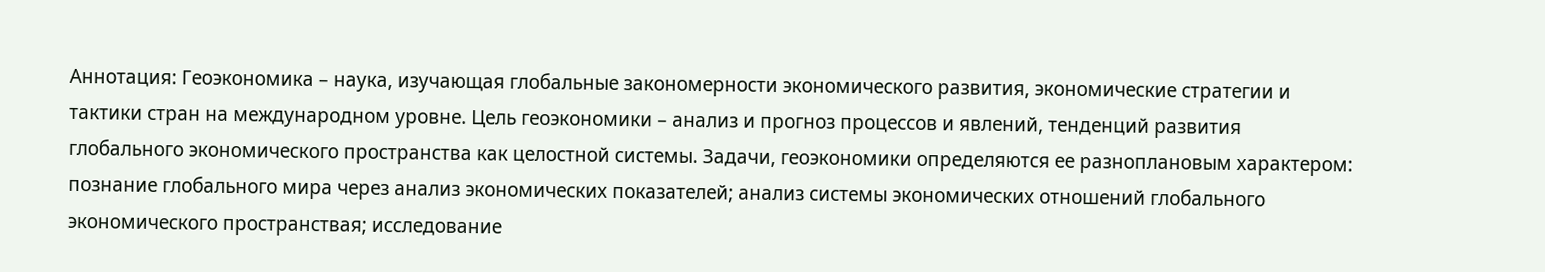Аннотация: Геоэкономика – наука, изучающая глобальные закономерности экономического развития, экономические стратегии и тактики стран на международном уровне. Цель геоэкономики – анализ и прогноз процессов и явлений, тенденций развития глобального экономического пространства как целостной системы. Задачи, геоэкономики определяются ее разноплановым характером: познание глобального мира через анализ экономических показателей; анализ системы экономических отношений глобального экономического пространствая; исследование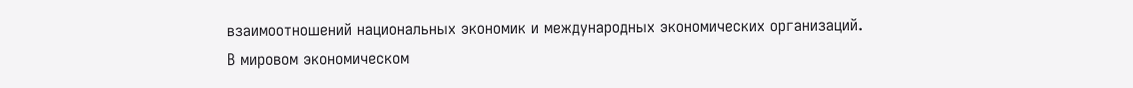взаимоотношений национальных экономик и международных экономических организаций. В мировом экономическом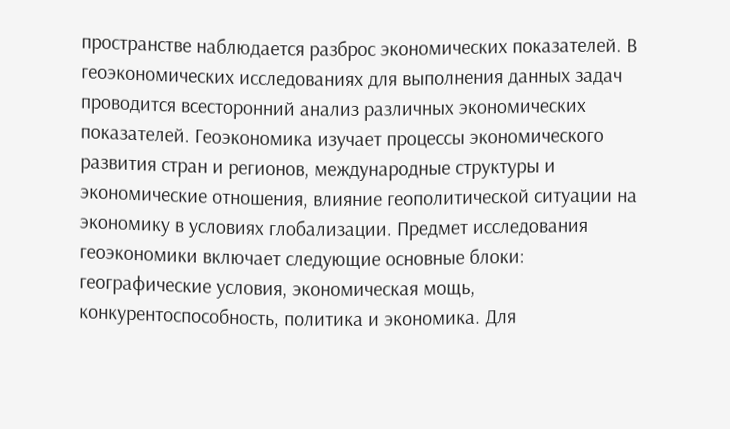пространстве наблюдается разброс экономических показателей. В геоэкономических исследованиях для выполнения данных задач проводится всесторонний анализ различных экономических показателей. Геоэкономика изучает процессы экономического развития стран и регионов, международные структуры и экономические отношения, влияние геополитической ситуации на экономику в условиях глобализации. Предмет исследования геоэкономики включает следующие основные блоки: географические условия, экономическая мощь, конкурентоспособность, политика и экономика. Для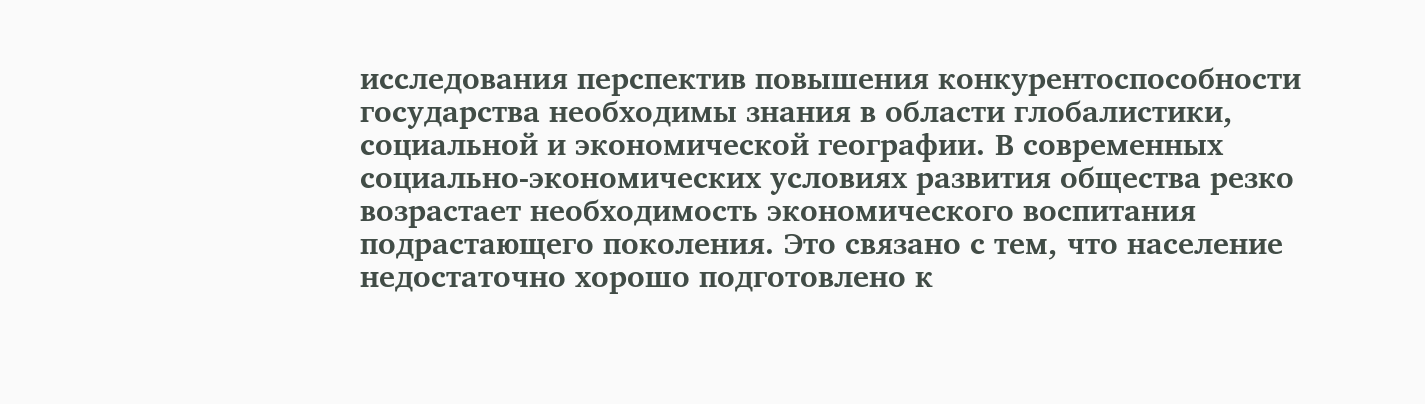исследования перспектив повышения конкурентоспособности государства необходимы знания в области глобалистики, социальной и экономической географии. В современных социально-экономических условиях развития общества резко возрастает необходимость экономического воспитания подрастающего поколения. Это связано с тем, что население недостаточно хорошо подготовлено к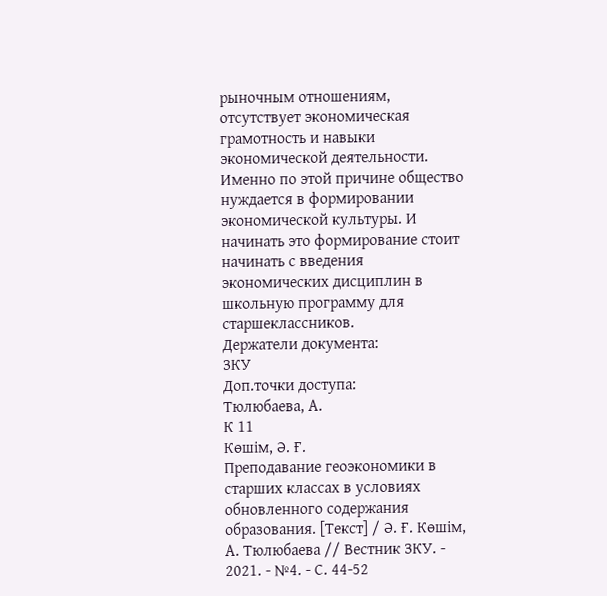рыночным отношениям, отсутствует экономическая грамотность и навыки экономической деятельности. Именно по этой причине общество нуждается в формировании экономической культуры. И начинать это формирование стоит начинать с введения экономических дисциплин в школьную программу для старшеклассников.
Держатели документа:
ЗКУ
Доп.точки доступа:
Тюлюбаева, А.
К 11
Көшім, Ә. Ғ.
Преподавание геоэкономики в старших классах в условиях обновленного содержания образования. [Текст] / Ә. Ғ. Көшім, А. Тюлюбаева // Вестник ЗКУ. - 2021. - №4. - С. 44-52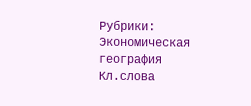Рубрики: Экономическая география
Кл.слова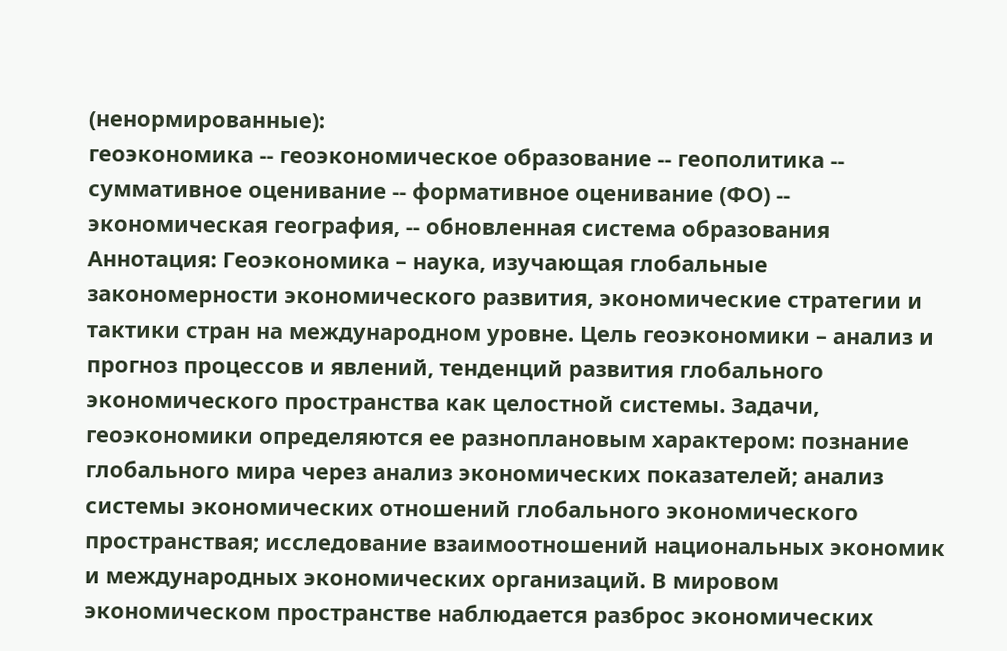(ненормированные):
геоэкономика -- геоэкономическое образование -- геополитика -- суммативное оценивание -- формативное оценивание (ФО) -- экономическая география, -- обновленная система образования
Аннотация: Геоэкономика – наука, изучающая глобальные закономерности экономического развития, экономические стратегии и тактики стран на международном уровне. Цель геоэкономики – анализ и прогноз процессов и явлений, тенденций развития глобального экономического пространства как целостной системы. Задачи, геоэкономики определяются ее разноплановым характером: познание глобального мира через анализ экономических показателей; анализ системы экономических отношений глобального экономического пространствая; исследование взаимоотношений национальных экономик и международных экономических организаций. В мировом экономическом пространстве наблюдается разброс экономических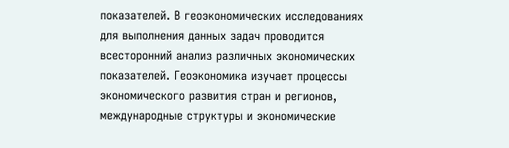показателей. В геоэкономических исследованиях для выполнения данных задач проводится всесторонний анализ различных экономических показателей. Геоэкономика изучает процессы экономического развития стран и регионов, международные структуры и экономические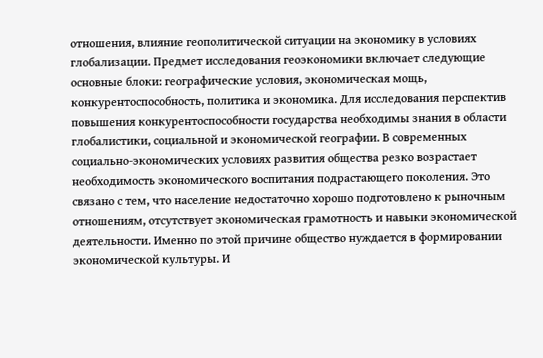отношения, влияние геополитической ситуации на экономику в условиях глобализации. Предмет исследования геоэкономики включает следующие основные блоки: географические условия, экономическая мощь, конкурентоспособность, политика и экономика. Для исследования перспектив повышения конкурентоспособности государства необходимы знания в области глобалистики, социальной и экономической географии. В современных социально-экономических условиях развития общества резко возрастает необходимость экономического воспитания подрастающего поколения. Это связано с тем, что население недостаточно хорошо подготовлено к рыночным отношениям, отсутствует экономическая грамотность и навыки экономической деятельности. Именно по этой причине общество нуждается в формировании экономической культуры. И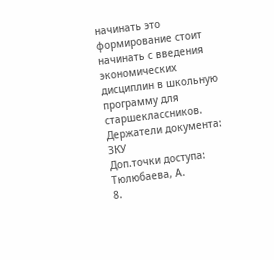начинать это формирование стоит начинать с введения экономических дисциплин в школьную программу для старшеклассников.
Держатели документа:
ЗКУ
Доп.точки доступа:
Тюлюбаева, А.
8.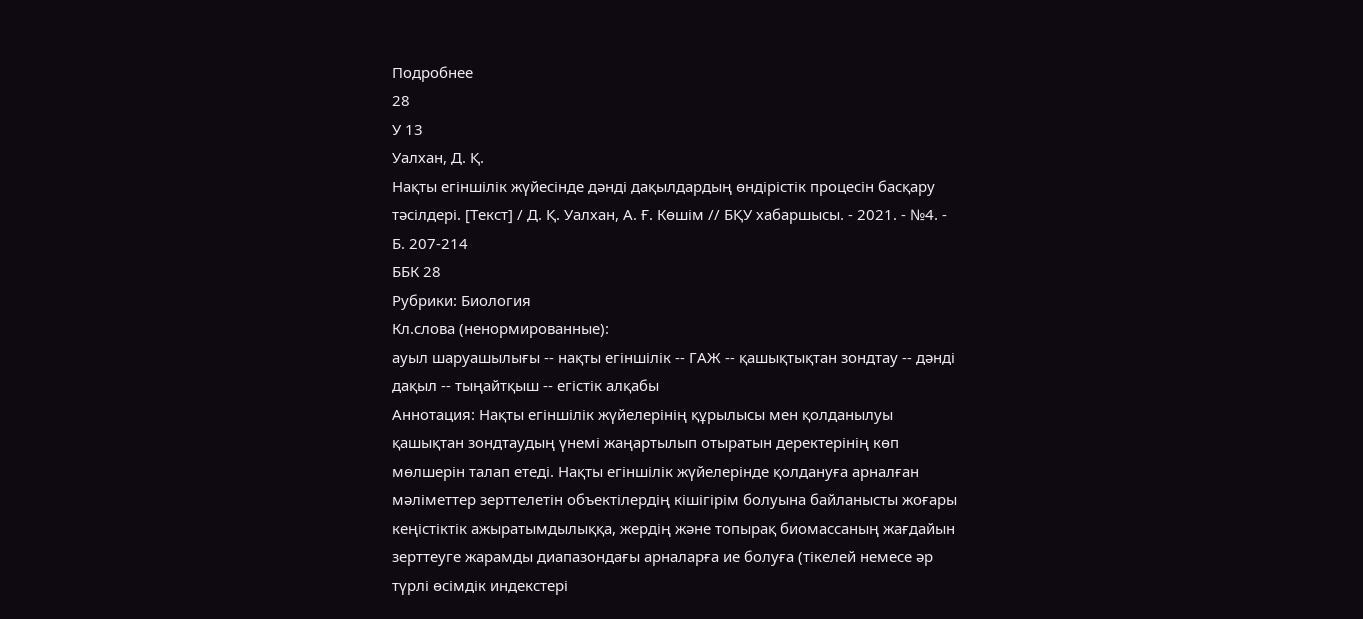Подробнее
28
У 13
Уалхан, Д. Қ.
Нақты егіншілік жүйесінде дәнді дақылдардың өндірістік процесін басқару тәсілдері. [Текст] / Д. Қ. Уалхан, А. Ғ. Көшім // БҚУ хабаршысы. - 2021. - №4. - Б. 207-214
ББК 28
Рубрики: Биология
Кл.слова (ненормированные):
ауыл шаруашылығы -- нақты егіншілік -- ГАЖ -- қашықтықтан зондтау -- дәнді дақыл -- тыңайтқыш -- егістік алқабы
Аннотация: Нақты егіншілік жүйелерінің құрылысы мен қолданылуы қашықтан зондтаудың үнемі жаңартылып отыратын деректерінің көп мөлшерін талап етеді. Нақты егіншілік жүйелерінде қолдануға арналған мәліметтер зерттелетін объектілердің кішігірім болуына байланысты жоғары кеңістіктік ажыратымдылыққа, жердің және топырақ биомассаның жағдайын зерттеуге жарамды диапазондағы арналарға ие болуға (тікелей немесе әр түрлі өсімдік индекстері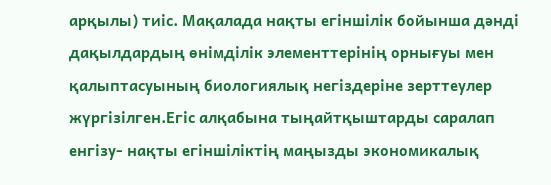арқылы) тиіс. Мақалада нақты егіншілік бойынша дәнді дақылдардың өнімділік элементтерінің орнығуы мен қалыптасуының биологиялық негіздеріне зерттеулер жүргізілген.Егіс алқабына тыңайтқыштарды саралап енгізу- нақты егіншіліктің маңызды экономикалық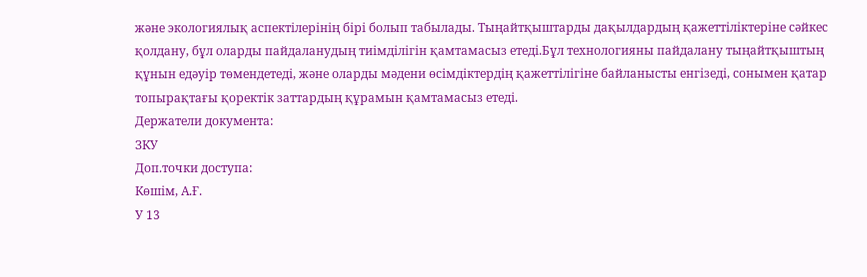және экологиялық аспектілерінің бірі болып табылады. Тыңайтқыштарды дақылдардың қажеттіліктеріне сәйкес қолдану, бұл оларды пайдаланудың тиімділігін қамтамасыз етеді.Бұл технологияны пайдалану тыңайтқыштың құнын едәуір төмендетеді, және оларды мәдени өсімдіктердің қажеттілігіне байланысты енгізеді, сонымен қатар топырақтағы қоректік заттардың құрамын қамтамасыз етеді.
Держатели документа:
ЗКУ
Доп.точки доступа:
Көшім, А.Ғ.
У 13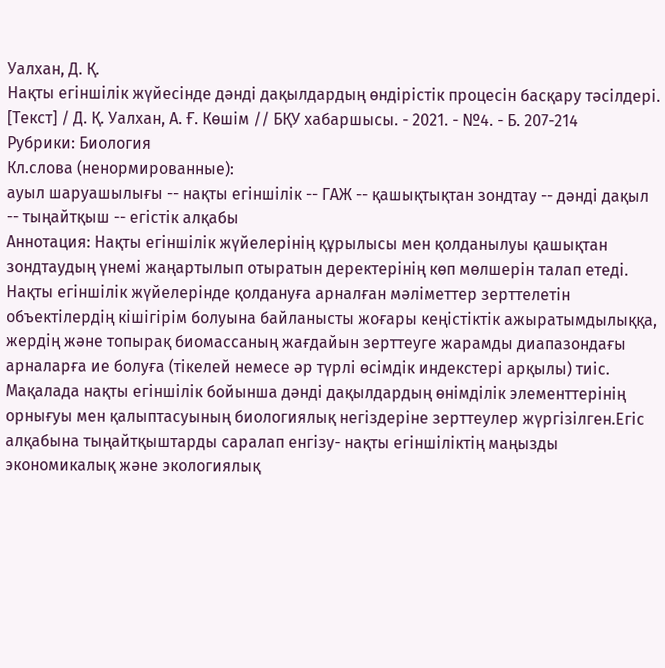Уалхан, Д. Қ.
Нақты егіншілік жүйесінде дәнді дақылдардың өндірістік процесін басқару тәсілдері. [Текст] / Д. Қ. Уалхан, А. Ғ. Көшім // БҚУ хабаршысы. - 2021. - №4. - Б. 207-214
Рубрики: Биология
Кл.слова (ненормированные):
ауыл шаруашылығы -- нақты егіншілік -- ГАЖ -- қашықтықтан зондтау -- дәнді дақыл -- тыңайтқыш -- егістік алқабы
Аннотация: Нақты егіншілік жүйелерінің құрылысы мен қолданылуы қашықтан зондтаудың үнемі жаңартылып отыратын деректерінің көп мөлшерін талап етеді. Нақты егіншілік жүйелерінде қолдануға арналған мәліметтер зерттелетін объектілердің кішігірім болуына байланысты жоғары кеңістіктік ажыратымдылыққа, жердің және топырақ биомассаның жағдайын зерттеуге жарамды диапазондағы арналарға ие болуға (тікелей немесе әр түрлі өсімдік индекстері арқылы) тиіс. Мақалада нақты егіншілік бойынша дәнді дақылдардың өнімділік элементтерінің орнығуы мен қалыптасуының биологиялық негіздеріне зерттеулер жүргізілген.Егіс алқабына тыңайтқыштарды саралап енгізу- нақты егіншіліктің маңызды экономикалық және экологиялық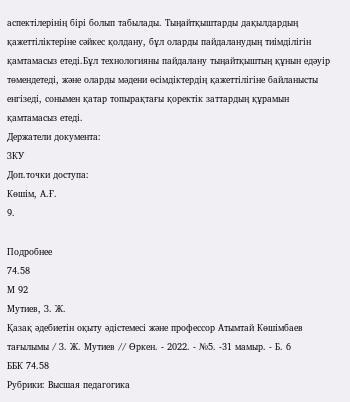аспектілерінің бірі болып табылады. Тыңайтқыштарды дақылдардың қажеттіліктеріне сәйкес қолдану, бұл оларды пайдаланудың тиімділігін қамтамасыз етеді.Бұл технологияны пайдалану тыңайтқыштың құнын едәуір төмендетеді, және оларды мәдени өсімдіктердің қажеттілігіне байланысты енгізеді, сонымен қатар топырақтағы қоректік заттардың құрамын қамтамасыз етеді.
Держатели документа:
ЗКУ
Доп.точки доступа:
Көшім, А.Ғ.
9.

Подробнее
74.58
М 92
Мутиев, З. Ж.
Қазақ әдебиетін оқыту әдістемесі және профессор Атымтай Көшімбаев тағылымы / З. Ж. Мутиев // Өркен. - 2022. - №5. -31 мамыр. - Б. 6
ББК 74.58
Рубрики: Высшая педагогика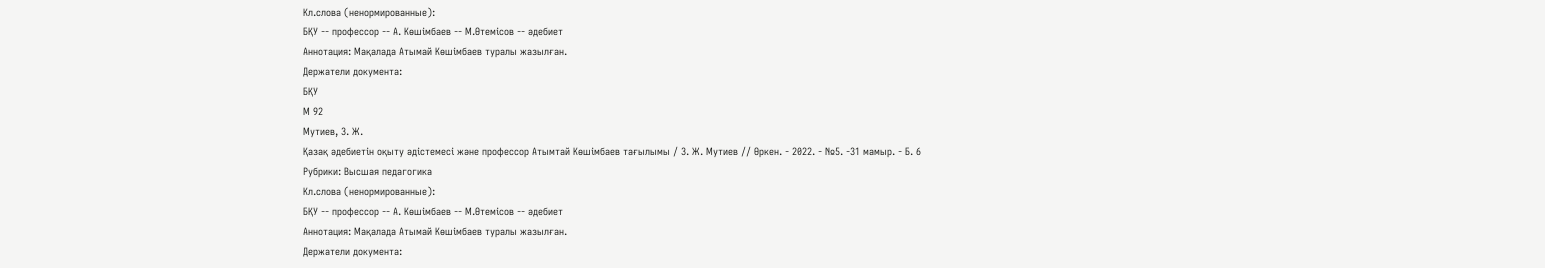Кл.слова (ненормированные):
БҚУ -- профессор -- А. Көшімбаев -- М.Өтемісов -- әдебиет
Аннотация: Мақалада Атымай Көшімбаев туралы жазылған.
Держатели документа:
БҚУ
М 92
Мутиев, З. Ж.
Қазақ әдебиетін оқыту әдістемесі және профессор Атымтай Көшімбаев тағылымы / З. Ж. Мутиев // Өркен. - 2022. - №5. -31 мамыр. - Б. 6
Рубрики: Высшая педагогика
Кл.слова (ненормированные):
БҚУ -- профессор -- А. Көшімбаев -- М.Өтемісов -- әдебиет
Аннотация: Мақалада Атымай Көшімбаев туралы жазылған.
Держатели документа: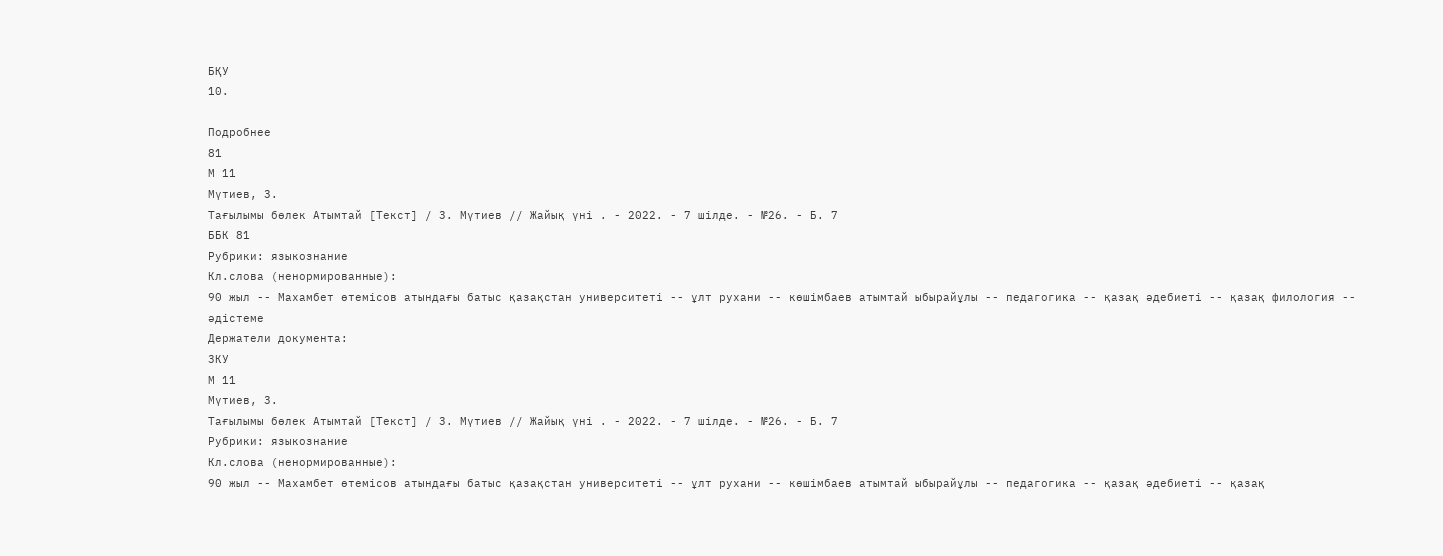БҚУ
10.

Подробнее
81
М 11
Мүтиев, З.
Тағылымы бөлек Атымтай [Текст] / З. Мүтиев // Жайық үні . - 2022. - 7 шілде. - №26. - Б. 7
ББК 81
Рубрики: языкознание
Кл.слова (ненормированные):
90 жыл -- Махамбет өтемісов атындағы батыс қазақстан университеті -- ұлт рухани -- көшімбаев атымтай ыбырайұлы -- педагогика -- қазақ әдебиеті -- қазақ филология -- әдістеме
Держатели документа:
ЗКУ
М 11
Мүтиев, З.
Тағылымы бөлек Атымтай [Текст] / З. Мүтиев // Жайық үні . - 2022. - 7 шілде. - №26. - Б. 7
Рубрики: языкознание
Кл.слова (ненормированные):
90 жыл -- Махамбет өтемісов атындағы батыс қазақстан университеті -- ұлт рухани -- көшімбаев атымтай ыбырайұлы -- педагогика -- қазақ әдебиеті -- қазақ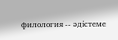филология -- әдістеме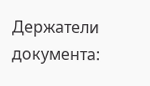Держатели документа: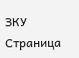ЗКУ
Страница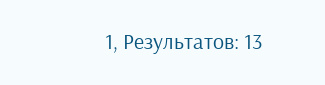1, Результатов: 13